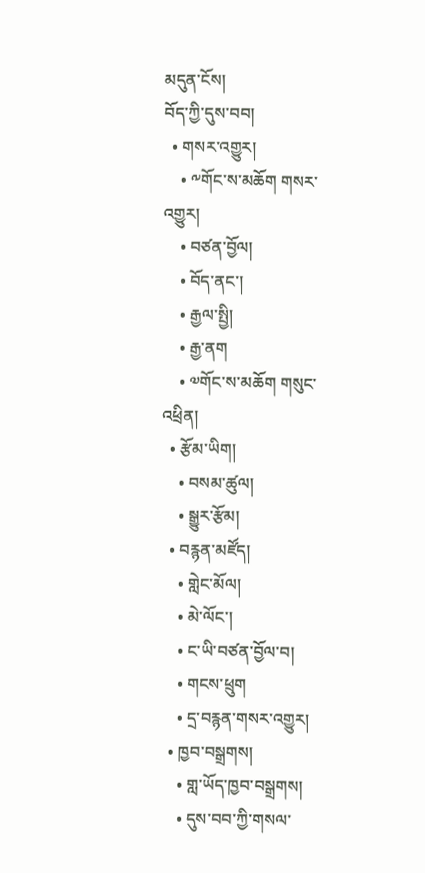མདུན་ངོས།
བོད་ཀྱི་དུས་བབ།
  • གསར་འགྱུར།
    • ༸གོང་ས་མཆོག གསར་འགྱུར།
    • བཙན་བྱོལ།
    • བོད་ནང་།
    • རྒྱལ་སྤྱི།
    • རྒྱ་ནག
    • ༧གོང་ས་མཆོག གསུང་འཕྲིན།
  • རྩོམ་ཡིག།
    • བསམ་ཚུལ།
    • སྒྱུར་རྩོམ།
  • བརྙན་མཛོད།
    • གླེང་མོལ།
    • མེ་ལོང་།
    • ང་ཡི་བཙན་བྱོལ་བ།
    • གངས་ཕྲུག
    • དྲ་བརྙན་གསར་འགྱུར།
  • ཁྱབ་བསྒྲགས།
    • གླ་ཡོད་ཁྱབ་བསྒྲགས།
    • དུས་བབ་ཀྱི་གསལ་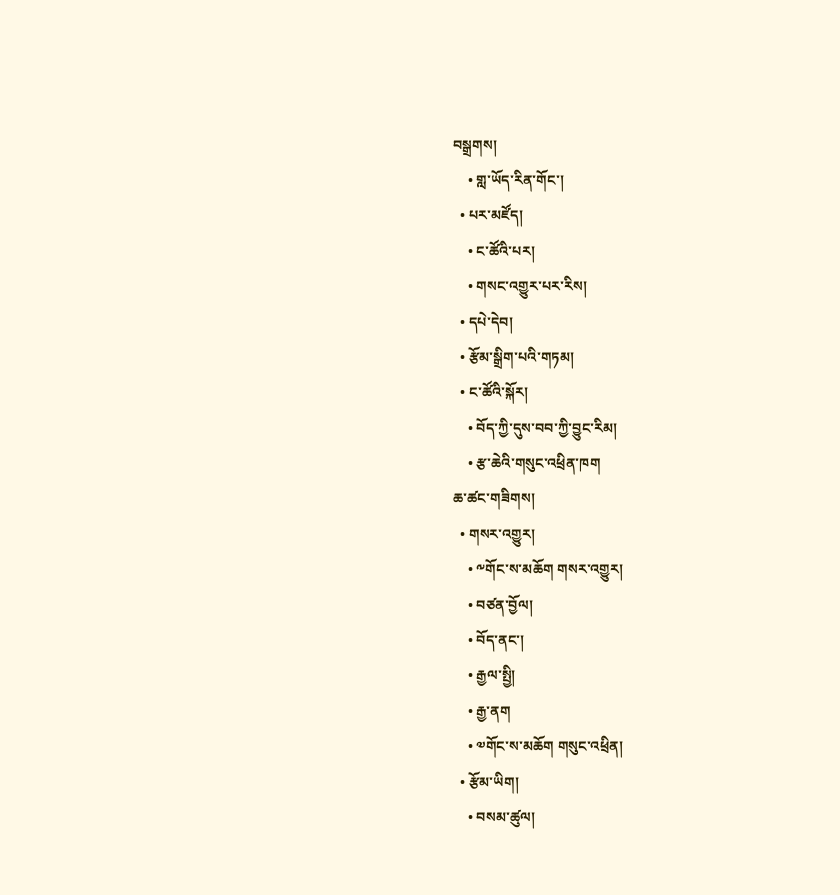བསྒྲགས།
    • གླ་ཡོད་རིན་གོང་།
  • པར་མཛོད།
    • ང་ཚོའི་པར།
    • གསང་འགྱུར་པར་རིས།
  • དཔེ་དེབ།
  • རྩོམ་སྒྲིག་པའི་གཏམ།
  • ང་ཚོའི་སྐོར།
    • བོད་ཀྱི་དུས་བབ་ཀྱི་བྱུང་རིམ།
    • རྩ་ཆེའི་གསུང་འཕྲིན་ཁག
ཆ་ཚང་གཟིགས།
  • གསར་འགྱུར།
    • ༸གོང་ས་མཆོག གསར་འགྱུར།
    • བཙན་བྱོལ།
    • བོད་ནང་།
    • རྒྱལ་སྤྱི།
    • རྒྱ་ནག
    • ༧གོང་ས་མཆོག གསུང་འཕྲིན།
  • རྩོམ་ཡིག།
    • བསམ་ཚུལ།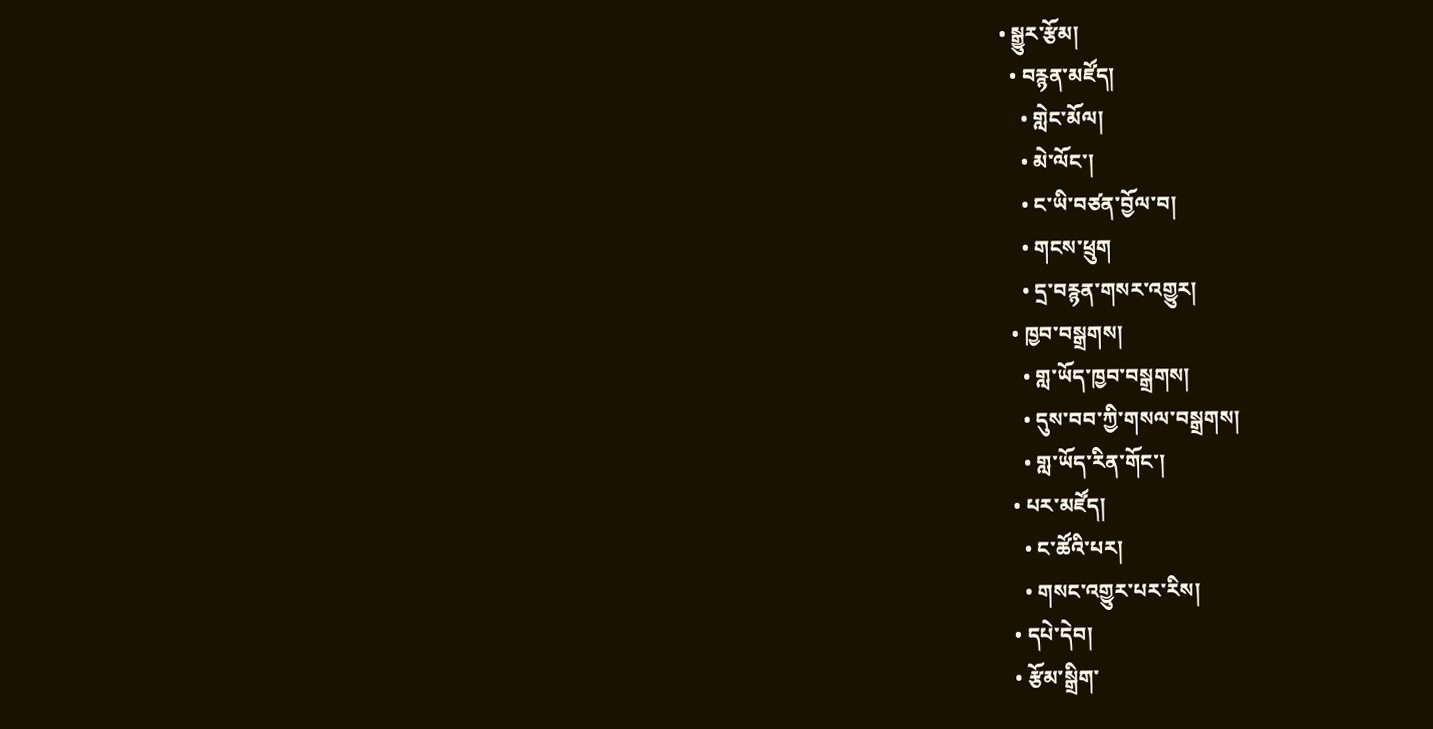• སྒྱུར་རྩོམ།
  • བརྙན་མཛོད།
    • གླེང་མོལ།
    • མེ་ལོང་།
    • ང་ཡི་བཙན་བྱོལ་བ།
    • གངས་ཕྲུག
    • དྲ་བརྙན་གསར་འགྱུར།
  • ཁྱབ་བསྒྲགས།
    • གླ་ཡོད་ཁྱབ་བསྒྲགས།
    • དུས་བབ་ཀྱི་གསལ་བསྒྲགས།
    • གླ་ཡོད་རིན་གོང་།
  • པར་མཛོད།
    • ང་ཚོའི་པར།
    • གསང་འགྱུར་པར་རིས།
  • དཔེ་དེབ།
  • རྩོམ་སྒྲིག་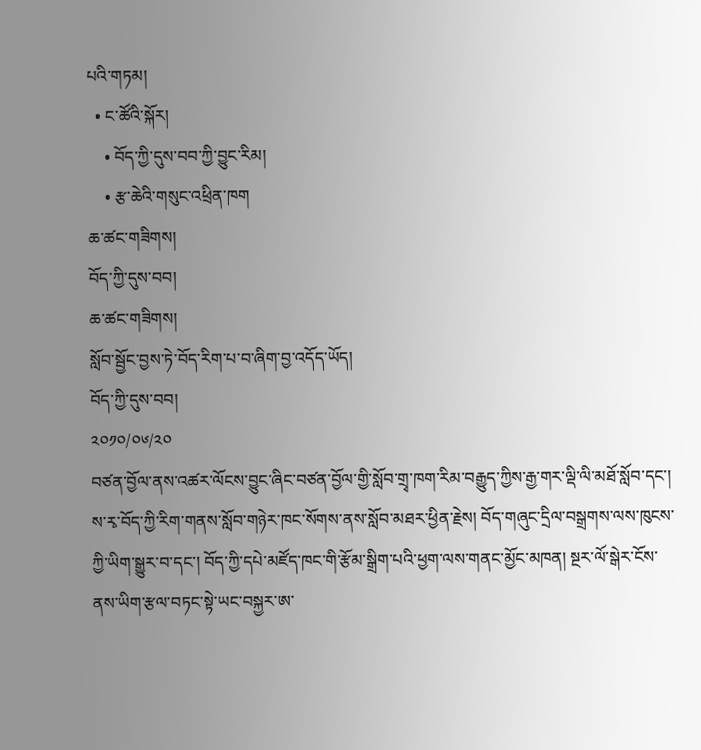པའི་གཏམ།
  • ང་ཚོའི་སྐོར།
    • བོད་ཀྱི་དུས་བབ་ཀྱི་བྱུང་རིམ།
    • རྩ་ཆེའི་གསུང་འཕྲིན་ཁག
ཆ་ཚང་གཟིགས།
བོད་ཀྱི་དུས་བབ།
ཆ་ཚང་གཟིགས།
སློབ་སྦྱོང་བྱས་ཏེ་བོད་རིག་པ་བ་ཞིག་བྱ་འདོད་ཡོད།
བོད་ཀྱི་དུས་བབ།
༢༠༡༠/༠༦/༢༠
བཙན་བྱོལ་ནས་འཚར་ལོངས་བྱུང་ཞིང་བཙན་བྱོལ་གྱི་སློབ་གྲྭ་ཁག་རིམ་བརྒྱུད་ཀྱིས་རྒྱ་གར་ལྡི་ལི་མཐོ་སློབ་དང་། ས་རྭ་བོད་ཀྱི་རིག་གནས་སློབ་གཉེར་ཁང་སོགས་ནས་སློབ་མཐར་ཕྱིན་རྗེས། བོད་གཞུང་དྲིལ་བསྒྲགས་ལས་ཁུངས་ཀྱི་ཡིག་སྒྱུར་བ་དང་། བོད་ཀྱི་དཔེ་མཛོད་ཁང་གི་རྩོམ་སྒྲིག་པའི་ཕྱག་ལས་གནང་མྱོང་མཁན། སྔར་ལོ་སྒེར་ངོས་ནས་ཡིག་རྩལ་བཏང་སྟེ་ཡང་བསྐྱར་ཨ་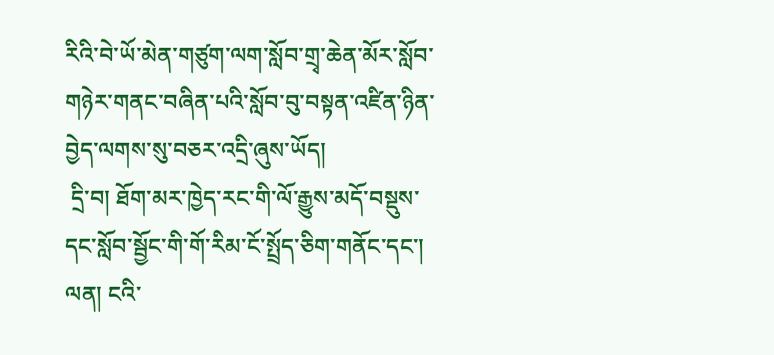རིའི་བེ་ཡོ་མེན་གཙུག་ལག་སློབ་གྲྭ་ཆེན་མོར་སློབ་གཉེར་གནང་བཞིན་པའི་སློབ་བུ་བསྟན་འཛིན་ཉིན་བྱེད་ལགས་སུ་བཅར་འདྲི་ཞུས་ཡོད།
 དྲི་བ། ཐོག་མར་ཁྱེད་རང་གི་ལོ་རྒྱུས་མདོ་བསྡུས་དང་སློབ་སྦྱོང་གི་གོ་རིམ་ངོ་སྤྲོད་ཅིག་གནོང་དང་།
ལན། ངའི་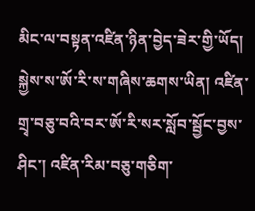མིང་ལ་བསྟན་འཛིན་ཉིན་བྱེད་ཟེར་གྱི་ཡོད། སྐྱེས་ས་ཨོ་རི་ས་གཞིས་ཆགས་ཡིན། འཛིན་གྲྭ་བཅུ་བའི་བར་ཨོ་རི་སར་སློབ་སྦྱོང་བྱས་ཤིང་། འཛིན་རིམ་བཅུ་གཅིག་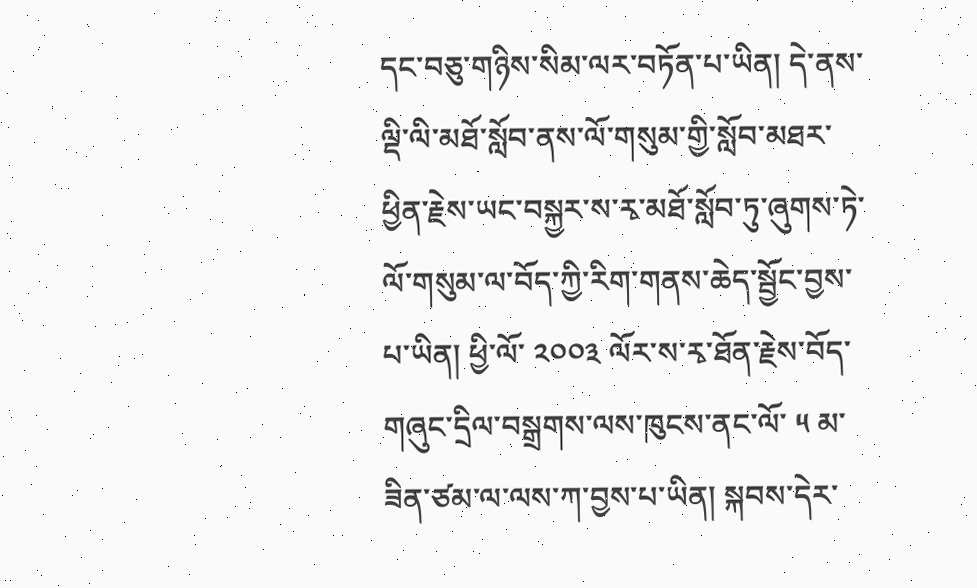དང་བཅུ་གཉིས་སིམ་ལར་བཏོན་པ་ཡིན། དེ་ནས་ལྡི་ལི་མཐོ་སློབ་ནས་ལོ་གསུམ་གྱི་སློབ་མཐར་ཕྱིན་རྗེས་ཡང་བསྐྱར་ས་རྭ་མཐོ་སློབ་ཏུ་ཞུགས་ཏེ་ལོ་གསུམ་ལ་བོད་ཀྱི་རིག་གནས་ཆེད་སྦྱོང་བྱས་པ་ཡིན། ཕྱི་ལོ་ ༢༠༠༣ ལོར་ས་རྭ་ཐོན་རྗེས་བོད་གཞུང་དྲིལ་བསྒྲགས་ལས་ཁུངས་ནང་ལོ་ ༥ མ་ཟིན་ཙམ་ལ་ལས་ཀ་བྱས་པ་ཡིན། སྐབས་དེར་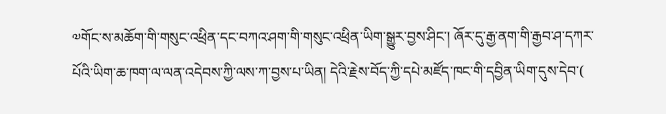༧གོང་ས་མཆོག་གི་གསུང་འཕྲིན་དང་བཀའ་ཤག་གི་གསུང་འཕྲིན་ཡིག་སྒྱུར་བྱས་ཤིང་། ཞོར་དུ་རྒྱ་ནག་གི་རྒྱབ་ཤ་དཀར་པོའི་ཡིག་ཆ་ཁག་ལ་ལན་འདེབས་ཀྱི་ལས་ཀ་བྱས་པ་ཡིན། དེའི་རྗེས་བོད་ཀྱི་དཔེ་མཛོད་ཁང་གི་དབྱིན་ཡིག་དུས་དེབ་(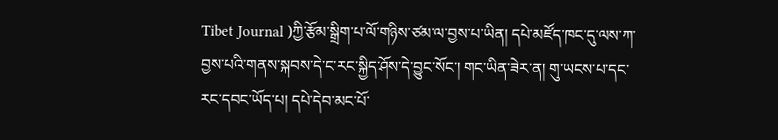Tibet Journal )ཀྱི་རྩོམ་སྒྲིག་པ་ལོ་གཉིས་ཙམ་ལ་བྱས་པ་ཡིན། དཔེ་མཛོད་ཁང་དུ་ལས་ཀ་བྱས་པའི་གནས་སྐབས་དེ་ང་རང་སྐྱིད་ཤོས་དེ་བྱུང་སོང་། གང་ཡིན་ཟེར་ན། གུ་ཡངས་པ་དང་རང་དབང་ཡོད་པ། དཔེ་དེབ་མང་པོ་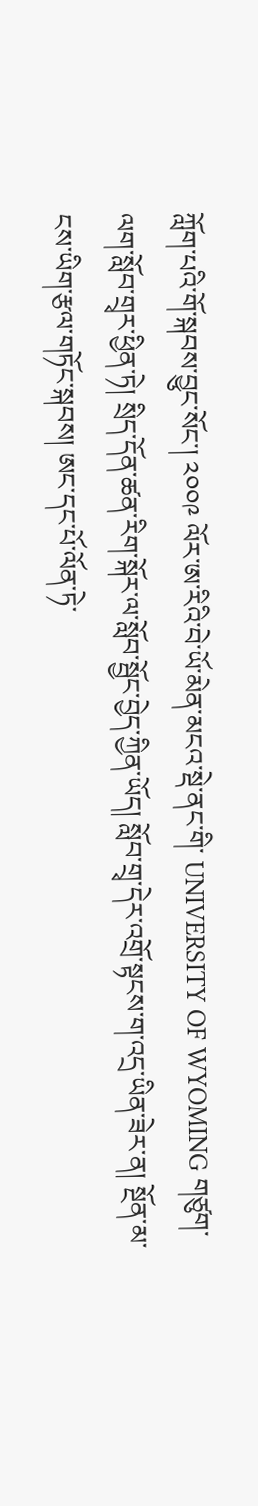ཀློག་པའི་གོ་སྐབས་བྱུང་སོང་། ༢༠༠༩ ལོར་ཨ་རིའི་བེ་ཡོ་མེན་མངའ་སྡེ་ནང་གི་ UNIVERSITY OF WYOMING གཙུག་ལག་སློབ་གྲྭར་ཕྱིན་ཏེ། སྲིད་དོན་ཚན་རིག་སྐོར་ལ་སློབ་སྦྱོང་བྱེད་ཀྱིན་ཡོད། སློབ་གྲྭ་དེར་འགྲོ་སྟངས་ག་འདྲ་ཡིན་ཟེར་ན། སྔོན་མ་ངས་ཡིག་རྩལ་གཏོང་སྐབས། ཨང་དང་པོ་ལོན་ཏེ་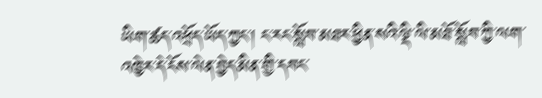ཡིག་ཚད་འཕྲོད་ཡོད་ཀྱང་། ང་རང་སློབ་མཐར་ཕྱིན་སའི་ལྡི་ལི་མཐོ་སློབ་ཀྱི་ལག་འཁྱེར་དེ་ངོས་ལེན་བྱེད་མིན་གྱི་དབང་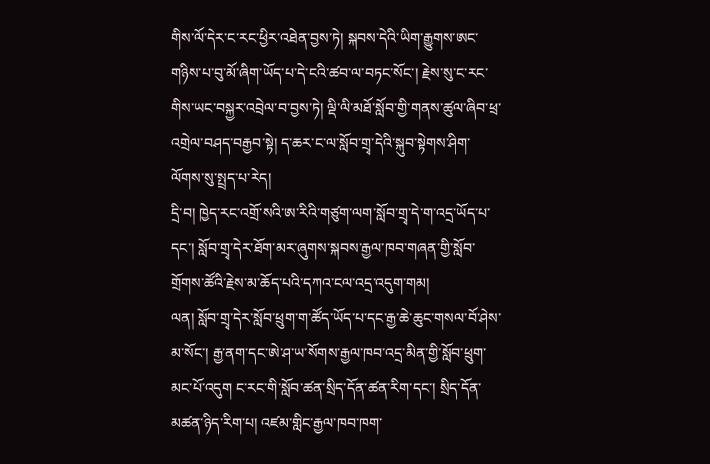གིས་ལོ་དེར་ང་རང་ཕྱིར་འཐེན་བྱས་ཏེ། སྐབས་དེའི་ཡིག་རྒྱུགས་ཨང་གཉིས་པ་བུ་མོ་ཞིག་ཡོད་པ་དེ་ངའི་ཚབ་ལ་བཏང་སོང་། རྗེས་སུ་ང་རང་གིས་ཡང་བསྐྱར་འབྲེལ་བ་བྱས་ཏེ། ལྡི་ལི་མཐོ་སློབ་གྱི་གནས་ཚུལ་ཞིབ་ཕྲ་འགྲེལ་བཤད་བརྒྱབ་སྟེ། ད་ཆར་ང་ལ་སློབ་གྲྭ་དེའི་སྐུབ་སྟེགས་ཤིག་ལོགས་སུ་སྤྲད་པ་རེད།
དྲི་བ། ཁྱེད་རང་འགྲོ་སའི་ཨ་རིའི་གཙུག་ལག་སློབ་གྲྭ་དེ་ག་འདྲ་ཡོད་པ་དང་། སློབ་གྲྭ་དེར་ཐོག་མར་ཞུགས་སྐབས་རྒྱལ་ཁབ་གཞན་གྱི་སློབ་གྲོགས་ཚོའི་རྗེས་མ་ཆོད་པའི་དཀའ་ངལ་འདྲ་འདུག་གམ།
ལན། སློབ་གྲྭ་དེར་སློབ་ཕྲུག་ག་ཚོད་ཡོད་པ་དང་རྒྱ་ཆེ་ཆུང་གསལ་བོ་ཤེས་མ་སོང་། རྒྱ་ནག་དང་ཨེ་ཤ་ཡ་སོགས་རྒྱལ་ཁབ་འདྲ་མིན་གྱི་སློབ་ཕྲུག་མང་པོ་འདུག ང་རང་གི་སློབ་ཚན་སྲིད་དོན་ཚན་རིག་དང་། སྲིད་དོན་མཚན་ཉིད་རིག་པ། འཛམ་གླིང་རྒྱལ་ཁབ་ཁག་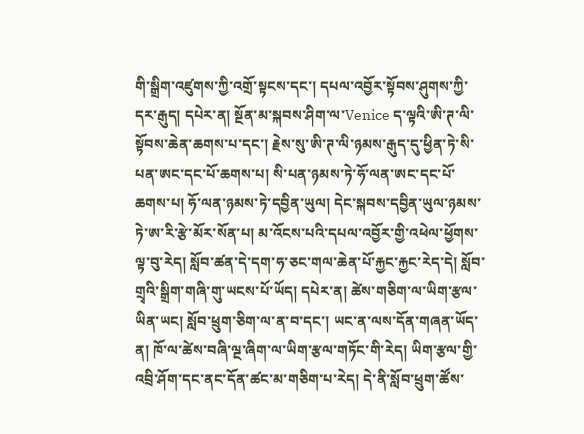གི་སྒྲིག་འཛུགས་ཀྱི་འགྲོ་སྟངས་དང་། དཔལ་འབྱོར་སྟོབས་ཤུགས་ཀྱི་དར་རྒུད། དཔེར་ན། སྔོན་མ་སྐབས་ཤིག་ལ་Venice ད་ལྟའི་ཨི་ཊ་ལི་སྟོབས་ཆེན་ཆགས་པ་དང་། རྗེས་སུ་ཨི་ཊ་ལི་ཉམས་རྒུད་དུ་ཕྱིན་ཏེ་སི་པན་ཨང་དང་པོ་ཆགས་པ། སི་པན་ཉམས་ཏེ་ཧོ་ལན་ཨང་དང་པོ་ཆགས་པ། ཧོ་ལན་ཉམས་ཏེ་དབྱིན་ཡུལ། དེང་སྐབས་དབྱིན་ཡུལ་ཉམས་ཏེ་ཨ་རི་རྩེ་མོར་སོན་པ། མ་འོངས་པའི་དཔལ་འབྱོར་གྱི་འཕེལ་ཕྱོགས་ལྟ་བུ་རེད། སློབ་ཚན་དེ་དག་ཧ་ཅང་གལ་ཆེན་པོ་རྐྱང་རྐྱང་རེད་དེ། སློབ་གྲྭའི་སྒྲིག་གཞི་གུ་ཡངས་པོ་ཡོད། དཔེར་ན། ཚེས་གཅིག་ལ་ཡིག་རྩལ་ཡིན་ཡང། སློབ་ཕྲུག་ཅིག་ལ་ན་བ་དང་། ཡང་ན་ལས་དོན་གཞན་ཡོད་ན། ཁོ་ལ་ཚེས་བཞི་ལྔ་ཞིག་ལ་ཡིག་རྩལ་གཏོང་གི་རེད། ཡིག་རྩལ་གྱི་འབྲི་ཤོག་དང་ནང་དོན་ཚང་མ་གཅིག་པ་རེད། དེ་ནི་སློབ་ཕྲུག་ཚོས་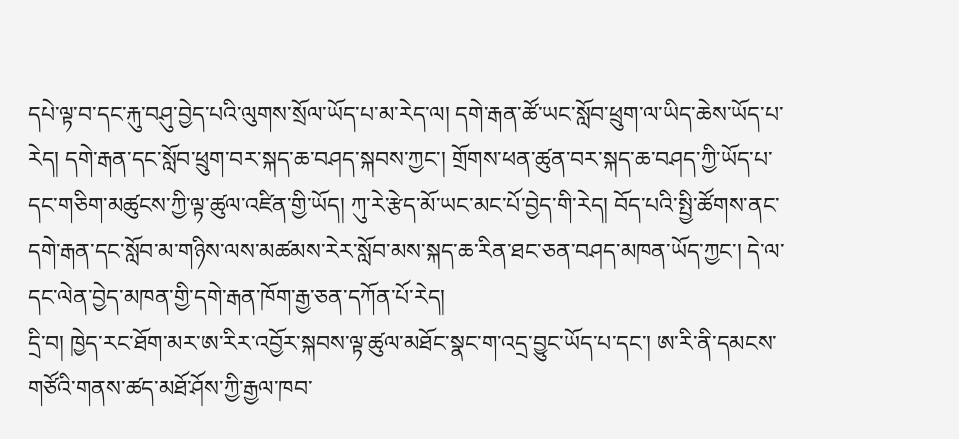དཔེ་ལྟ་བ་དང་རྐུ་བཤུ་བྱེད་པའི་ལུགས་སྲོལ་ཡོད་པ་མ་རེད་ལ། དགེ་རྒན་ཚོ་ཡང་སློབ་ཕྲུག་ལ་ཡིད་ཆེས་ཡོད་པ་རེད། དགེ་རྒན་དང་སློབ་ཕྲུག་བར་སྐད་ཆ་བཤད་སྐབས་ཀྱང་། གྲོགས་ཕན་ཚུན་བར་སྐད་ཆ་བཤད་ཀྱི་ཡོད་པ་དང་གཅིག་མཚུངས་ཀྱི་ལྟ་ཚུལ་འཛིན་གྱི་ཡོད། ཀུ་རེ་རྩེད་མོ་ཡང་མང་པོ་བྱེད་གི་རེད། བོད་པའི་སྤྱི་ཚོགས་ནང་དགེ་རྒན་དང་སློབ་མ་གཉིས་ལས་མཚམས་རེར་སློབ་མས་སྐད་ཆ་རིན་ཐང་ཅན་བཤད་མཁན་ཡོད་ཀྱང་། དེ་ལ་དང་ལེན་བྱེད་མཁན་གྱི་དགེ་རྒན་ཁོག་རྒྱ་ཅན་དཀོན་པོ་རེད།
དྲི་བ། ཁྱེད་རང་ཐོག་མར་ཨ་རིར་འབྱོར་སྐབས་ལྟ་ཚུལ་མཐོང་སྣང་ག་འདྲ་བྱུང་ཡོད་པ་དང་། ཨ་རི་ནི་དམངས་གཙོའི་གནས་ཚད་མཐོ་ཤོས་ཀྱི་རྒྱལ་ཁབ་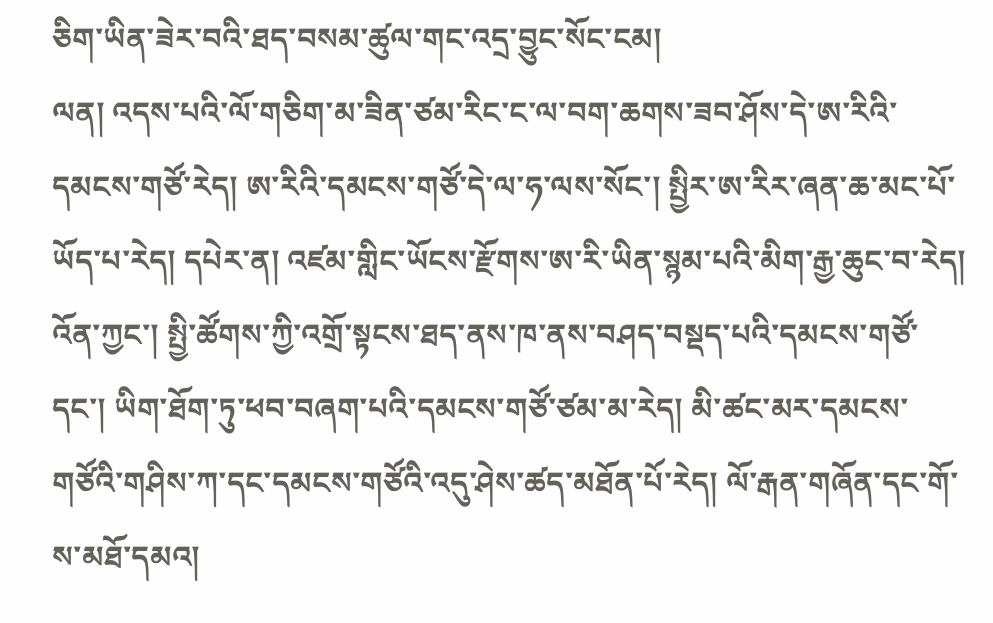ཅིག་ཡིན་ཟེར་བའི་ཐད་བསམ་ཚུལ་གང་འདྲ་བྱུང་སོང་ངམ།
ལན། འདས་པའི་ལོ་གཅིག་མ་ཟིན་ཙམ་རིང་ང་ལ་བག་ཆགས་ཟབ་ཤོས་དེ་ཨ་རིའི་དམངས་གཙོ་རེད། ཨ་རིའི་དམངས་གཙོ་དེ་ལ་ཧ་ལས་སོང་། སྤྱིར་ཨ་རིར་ཞན་ཆ་མང་པོ་ཡོད་པ་རེད། དཔེར་ན། འཛམ་གླིང་ཡོངས་རྫོགས་ཨ་རི་ཡིན་སྙམ་པའི་མིག་རྒྱ་ཆུང་བ་རེད། འོན་ཀྱང་། སྤྱི་ཚོགས་ཀྱི་འགྲོ་སྟངས་ཐད་ནས་ཁ་ནས་བཤད་བསྡད་པའི་དམངས་གཙོ་དང་། ཡིག་ཐོག་ཏུ་ཕབ་བཞག་པའི་དམངས་གཙོ་ཙམ་མ་རེད། མི་ཚང་མར་དམངས་གཙོའི་གཤིས་ཀ་དང་དམངས་གཙོའི་འདུ་ཤེས་ཚད་མཐོན་པོ་རེད། ལོ་རྒན་གཞོན་དང་གོ་ས་མཐོ་དམའ།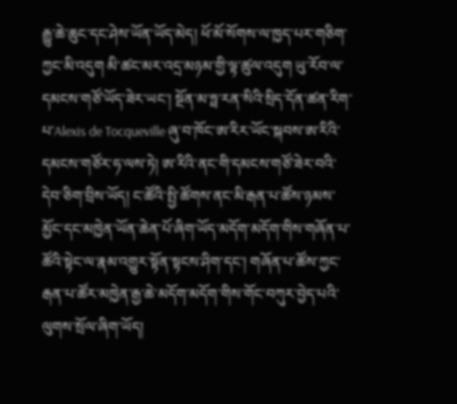རྒྱུ་ཆེ་ཆུང་དང་ཤེས་ཡོན་ཡོད་མེད། ཕོ་མོ་སོགས་ལ་ཁྱད་པར་གཅིག་ཀྱང་མི་འདུག མི་ཚང་མར་འདྲ་མཉམ་གྱི་ལྟ་ཚུལ་འདུག ཡུ་རོབ་ལ་དམངས་གཙོ་ཡོད་ཟེར་ཡང་། སྔོན་མ་ཧྥ་རན་སིའི་སྲིད་དོན་ཚན་རིག་པ་Alexis de Tocqueville ཞུ་བ་ཁོང་ཨ་རིར་ཡོང་སྐབས་ཨ་རིའི་དམངས་གཙོར་ཧ་ལས་ཏེ། ཨ་རིའི་ནང་གི་དམངས་གཙོ་ཟེར་བའི་དེབ་ཅིག་བྲིས་ཡོད། ང་ཚོའི་སྤྱི་ཚོགས་ནང་མི་རྒན་པ་ཚོས་ཉམས་མྱོང་དང་མཁྱེན་ཡོན་ཆེན་པོ་ཞིག་ཡོད་མདོག་མདོག་གིས་གཞོན་པ་ཚོའི་སྟེང་ལ་རྣམ་འགྱུར་སྟོན་སྟངས་ཤིག་དང་། གཞོན་པ་ཚོས་ཀྱང་རྒན་པ་ཚོར་མཁྱེན་རྒྱ་ཆེ་མདོག་མདོག་གིས་གོང་བཀུར་བྱེད་པའི་ལུགས་སྲོལ་ཞིག་ཡོད།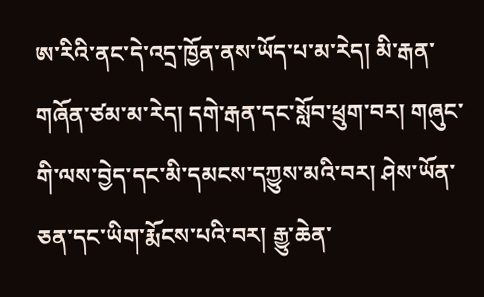ཨ་རིའི་ནང་དེ་འདྲ་ཁྱོན་ནས་ཡོད་པ་མ་རེད། མི་རྒན་གཞོན་ཙམ་མ་རེད། དགེ་རྒན་དང་སློབ་ཕྲུག་བར། གཞུང་གི་ལས་བྱེད་དང་མི་དམངས་དཀྱུས་མའི་བར། ཤེས་ཡོན་ཅན་དང་ཡིག་རྨོངས་པའི་བར། རྒྱུ་ཆེན་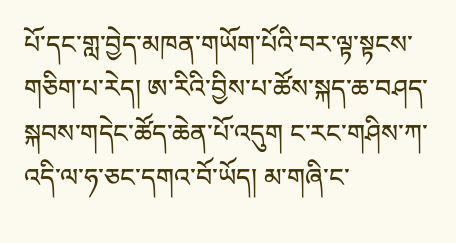པོ་དང་གླ་བྱེད་མཁན་གཡོག་པོའི་བར་ལྟ་སྟངས་གཅིག་པ་རེད། ཨ་རིའི་བྱིས་པ་ཚོས་སྐད་ཆ་བཤད་སྐབས་གདེང་ཚོད་ཆེན་པོ་འདུག ང་རང་གཤིས་ཀ་འདི་ལ་ཧ་ཅང་དགའ་བོ་ཡོད། མ་གཞི་ང་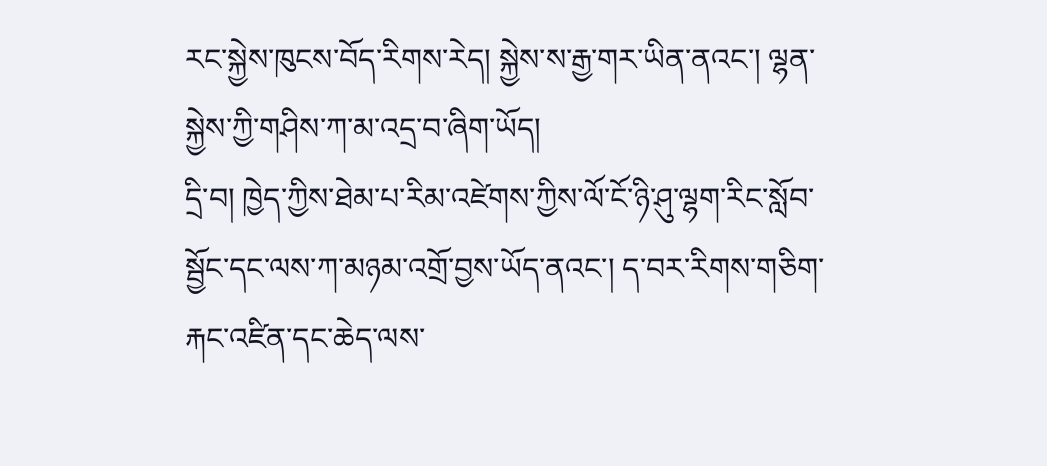རང་སྐྱེས་ཁུངས་བོད་རིགས་རེད། སྐྱེས་ས་རྒྱ་གར་ཡིན་ནའང་། ལྷན་སྐྱེས་ཀྱི་གཤིས་ཀ་མ་འདྲ་བ་ཞིག་ཡོད།
དྲི་བ། ཁྱེད་ཀྱིས་ཐེམ་པ་རིམ་འཛེགས་ཀྱིས་ལོ་ངོ་ཉི་ཤུ་ལྷག་རིང་སློབ་སྦྱོང་དང་ལས་ཀ་མཉམ་འགྲོ་བྱས་ཡོད་ནའང་། ད་བར་རིགས་གཅིག་རྐང་འཛིན་དང་ཆེད་ལས་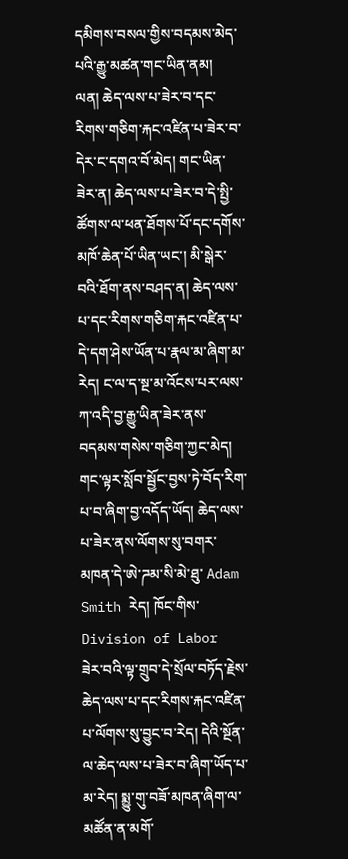དམིགས་བསལ་གྱིས་བདམས་མེད་པའི་རྒྱུ་མཚན་གང་ཡིན་ནམ།
ལན། ཆེད་ལས་པ་ཟེར་བ་དང་རིགས་གཅིག་རྐང་འཛིན་པ་ཟེར་བ་དེར་ང་དགའ་བོ་མེད། གང་ཡིན་ཟེར་ན། ཆེད་ལས་པ་ཟེར་བ་དེ་སྤྱི་ཚོགས་ལ་ཕན་ཐོགས་པོ་དང་དགོས་མཁོ་ཆེན་པོ་ཡིན་ཡང་། མི་སྒེར་བའི་ཐོག་ནས་བཤད་ན། ཆེད་ལས་པ་དང་རིགས་གཅིག་རྐང་འཛིན་པ་དེ་དག་ཤེས་ཡོན་པ་རྣལ་མ་ཞིག་མ་རེད། ང་ལ་ད་སྔ་མ་འོངས་པར་ལས་ཀ་འདི་བྱ་རྒྱུ་ཡིན་ཟེར་ནས་བདམས་གསེས་གཅིག་ཀྱང་མེད། གང་ལྟར་སློབ་སྦྱོང་བྱས་ཏེ་བོད་རིག་པ་བ་ཞིག་བྱ་འདོད་ཡོད། ཆེད་ལས་པ་ཟེར་ནས་ལོགས་སུ་བགར་མཁན་དེ་ཨེ་ཌམ་སི་མེ་ཐུ་ Adam Smith རེད། ཁོང་གིས་ Division of Labor  ཟེར་བའི་ལྟ་གྲུབ་དེ་སྲོལ་བཏོད་རྗེས་ཆེད་ལས་པ་དང་རིགས་རྐང་འཛིན་པ་ལོགས་སུ་བྱུང་བ་རེད། དེའི་སྔོན་ལ་ཆེད་ལས་པ་ཟེར་བ་ཞིག་ཡོད་པ་མ་རེད། སྨྱུ་གུ་བཟོ་མཁན་ཞིག་ལ་མཚོན་ན་མགོ་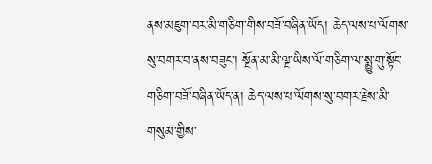ནས་མཇུག་བར་མི་གཅིག་གིས་བཟོ་བཞིན་ཡོད། ཆེད་ལས་པ་ལོགས་སུ་བགར་བ་ནས་བཟུང་། སྔོན་མ་མི་ལྔ་ཡིས་ལོ་གཅིག་ལ་སྨྱུ་གུ་སྟོང་གཅིག་བཟོ་བཞིན་ཡོད་ན། ཆེད་ལས་པ་ལོགས་སུ་བགར་རྗེས་མི་གསུམ་གྱིས་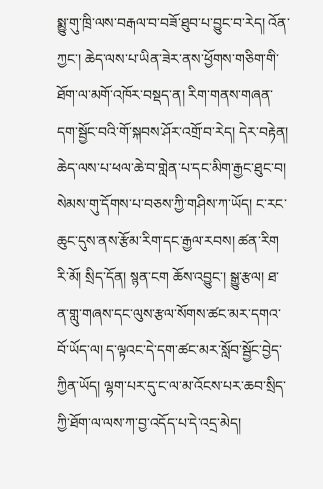སྨྱུ་གུ་ཁྲི་ལས་བརྒལ་བ་བཟོ་ཐུབ་པ་བྱུང་བ་རེད། འོན་ཀྱང་། ཆེད་ལས་པ་ཡིན་ཟེར་ནས་ཕྱོགས་གཅིག་གི་ཐོག་ལ་མགོ་འཁོར་བསྡད་ན། རིག་གནས་གཞན་དག་སྦྱོང་བའི་གོ་སྐབས་ཤོར་འགྲོ་བ་རེད། དེར་བརྟེན། ཆེད་ལས་པ་ཕལ་ཆེ་བ་གླེན་པ་དང་མིག་རྒྱང་ཐུང་བ། སེམས་གུ་དོགས་པ་བཅས་ཀྱི་གཤིས་ཀ་ཡོད། ང་རང་ཆུང་དུས་ནས་རྩོམ་རིག་དང་རྒྱལ་རབས། ཚན་རིག རི་མོ། སྲིད་དོན། སྙན་ངག ཆོས་འབྱུང་། སྒྱུ་རྩལ། ཐ་ན་གླུ་གཞས་དང་ལུས་རྩལ་སོགས་ཚང་མར་དགའ་བོ་ཡོད་ལ། ད་ལྟའང་དེ་དག་ཚང་མར་སློབ་སྦྱོང་བྱེད་ཀྱིན་ཡོད། ལྷག་པར་དུ་ང་ལ་མ་འོངས་པར་ཆབ་སྲིད་ཀྱི་ཐོག་ལ་ལས་ཀ་བྱ་འདོད་པ་དེ་འདྲ་མེད།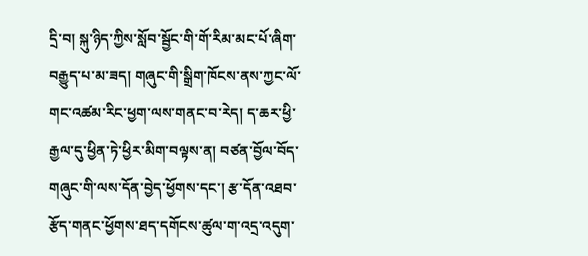དྲི་བ། སྐུ་ཉིད་ཀྱིས་སློབ་སྦྱོང་གི་གོ་རིམ་མང་པོ་ཞིག་བརྒྱུད་པ་མ་ཟད། གཞུང་གི་སྒྲིག་ཁོངས་ནས་ཀྱང་ལོ་གང་འཚམ་རིང་ཕྱག་ལས་གནང་བ་རེད། ད་ཆར་ཕྱི་རྒྱལ་དུ་ཕྱིན་ཏེ་ཕྱིར་མིག་བལྟས་ན། བཙན་བྱོལ་བོད་གཞུང་གི་ལས་དོན་བྱེད་ཕྱོགས་དང་། རྩ་དོན་འཐབ་རྩོད་གནང་ཕྱོགས་ཐད་དགོངས་ཚུལ་ག་འདྲ་འདུག་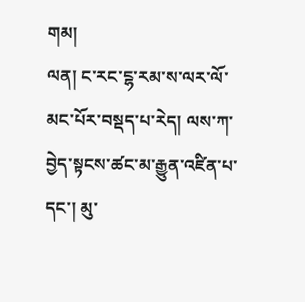གམ།
ལན། ང་རང་ངྷ་རམ་ས་ལར་ལོ་མང་པོར་བསྡད་པ་རེད། ལས་ཀ་བྱེད་སྟངས་ཚང་མ་རྒྱུན་འཛིན་པ་དང་། མུ་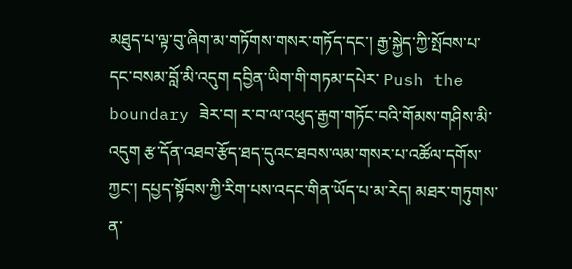མཐུད་པ་ལྟ་བུ་ཞིག་མ་གཏོགས་གསར་གཏོད་དང་། རྒྱ་སྐྱེད་ཀྱི་སྤོབས་པ་དང་བསམ་བློ་མི་འདུག དབྱིན་ཡིག་གི་གཏམ་དཔེར་ Push the boundary ཟེར་བ། ར་བ་ལ་འཕུད་རྒྱག་གཏོང་བའི་གོམས་གཤིས་མི་འདུག རྩ་དོན་འཐབ་རྩོད་ཐད་དུའང་ཐབས་ལམ་གསར་པ་འཚོལ་དགོས་ཀྱང་། དཔྱད་སྟོབས་ཀྱི་རིག་པས་འདང་གིན་ཡོད་པ་མ་རེད། མཐར་གཏུགས་ན་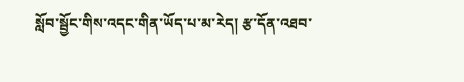སློབ་སྦྱོང་གིས་འདང་གིན་ཡོད་པ་མ་རེད། རྩ་དོན་འཐབ་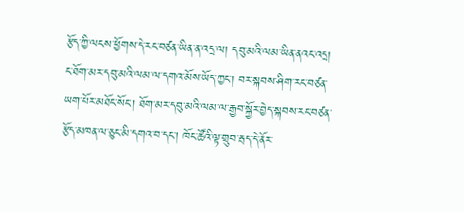རྩོད་ཀྱི་ལངས་ཕྱོགས་དེ་རང་བཙན་ཡིན་ན་འདྲ་ལ། དབུ་མའི་ལམ་ཡིན་ནའང་འདྲ། ང་ཐོག་མར་དབུ་མའི་ལམ་ལ་དགའ་མོས་ཡོད་ཀྱང་། བར་སྐབས་ཤིག་རང་བཙན་ཡག་པོར་མཐོང་སོང་། ཐོག་མར་དབུ་མའི་ལམ་ལ་རྒྱབ་སྐྱོར་བྱེད་སྐབས་རང་བཙན་རྩོད་མཁན་ལ་ཅུང་མི་དགའ་བ་དང་། ཁོང་ཚོའི་ལྟ་གྲུབ་རྦད་དེ་ནོར་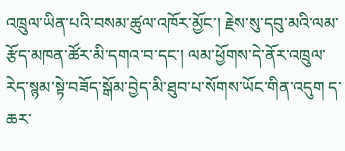འཁྲུལ་ཡིན་པའི་བསམ་ཚུལ་འཁོར་མྱོང་། རྗེས་སུ་དབུ་མའི་ལམ་རྩོད་མཁན་ཚོར་མི་དགའ་བ་དང་། ལམ་ཕྱོགས་དེ་ནོར་འཁྲུལ་རེད་སྙམ་སྟེ་བཟོད་སྒོམ་བྱེད་མི་ཐུབ་པ་སོགས་ཡོང་གིན་འདུག ད་ཆར་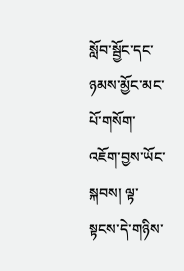སློབ་སྦྱོང་དང་ཉམས་མྱོང་མང་པོ་གསོག་འཇོག་བྱས་ཡོང་སྐབས། ལྟ་སྟངས་དེ་གཉིས་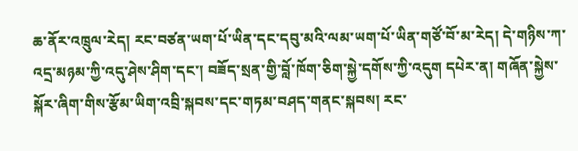ཆ་ནོར་འཁྲུལ་རེད། རང་བཙན་ཡག་པོ་ཡིན་དང་དབུ་མའི་ལམ་ཡག་པོ་ཡིན་གཙོ་བོ་མ་རེད། དེ་གཉིས་ཀ་འདྲ་མཉམ་ཀྱི་འདུ་ཤེས་ཤིག་དང་། བཟོད་སྲན་གྱི་བློ་ཁོག་ཅིག་སྐྱེ་དགོས་ཀྱི་འདུག དཔེར་ན། གཞོན་སྐྱེས་སྐོར་ཞིག་གིས་རྩོམ་ཡིག་འབྲི་སྐབས་དང་གཏམ་བཤད་གནང་སྐབས། རང་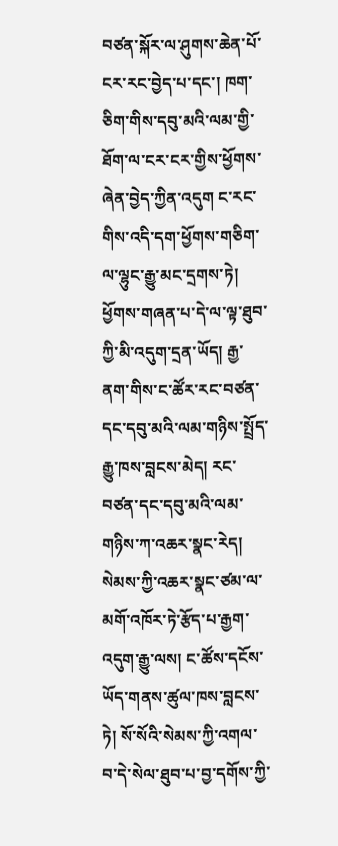བཙན་སྐོར་ལ་ཤུགས་ཆེན་པོ་ངར་རང་བྱེད་པ་དང་། ཁག་ཅིག་གིས་དབུ་མའི་ལམ་གྱི་ཐོག་ལ་ངར་ངར་གྱིས་ཕྱོགས་ཞེན་བྱེད་ཀྱིན་འདུག ང་རང་གིས་འདི་དག་ཕྱོགས་གཅིག་ལ་ལྷུང་རྒྱུ་མང་དྲགས་ཏེ། ཕྱོགས་གཞན་པ་དེ་ལ་ལྟ་ཐུབ་ཀྱི་མི་འདུག་དྲན་ཡོད། རྒྱ་ནག་གིས་ང་ཚོར་རང་བཙན་དང་དབུ་མའི་ལམ་གཉིས་སྤྲོད་རྒྱུ་ཁས་བླངས་མེད། རང་བཙན་དང་དབུ་མའི་ལམ་གཉིས་ཀ་འཆར་སྣང་རེད། སེམས་ཀྱི་འཆར་སྣང་ཙམ་ལ་མགོ་འཁོར་ཏེ་རྩོད་པ་རྒྱག་འདུག་རྒྱུ་ལས། ང་ཚོས་དངོས་ཡོད་གནས་ཚུལ་ཁས་བླངས་ཏེ། སོ་སོའི་སེམས་ཀྱི་འགལ་བ་དེ་སེལ་ཐུབ་པ་བྱ་དགོས་ཀྱི་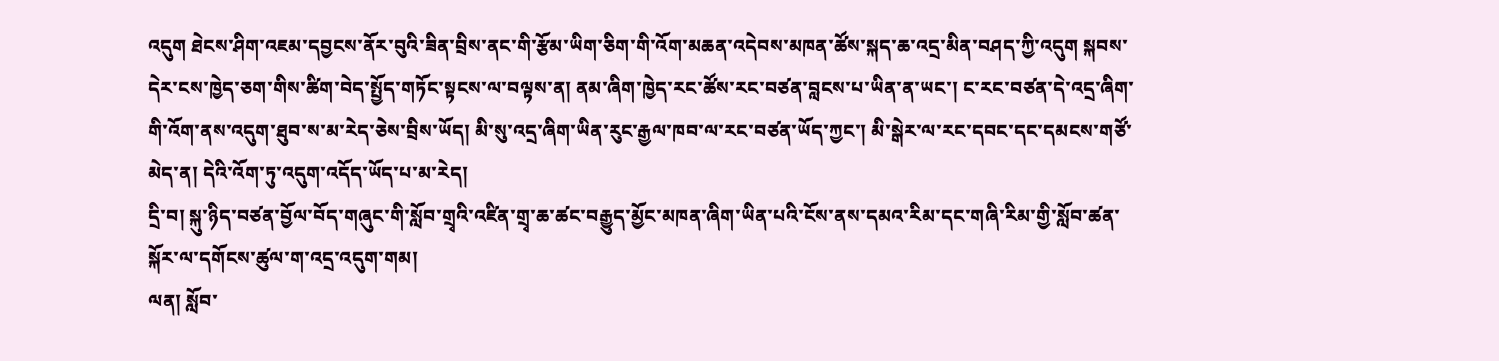འདུག ཐེངས་ཤིག་འཇམ་དབྱངས་ནོར་བུའི་ཟིན་བྲིས་ནང་གི་རྩོམ་ཡིག་ཅིག་གི་འོག་མཆན་འདེབས་མཁན་ཚོས་སྐད་ཆ་འདྲ་མིན་བཤད་ཀྱི་འདུག སྐབས་དེར་ངས་ཁྱེད་ཅག་གིས་ཚིག་བེད་སྤྱོད་གཏོང་སྟངས་ལ་བལྟས་ན། ནམ་ཞིག་ཁྱེད་རང་ཚོས་རང་བཙན་བླངས་པ་ཡིན་ན་ཡང་། ང་རང་བཙན་དེ་འདྲ་ཞིག་གི་འོག་ནས་འདུག་ཐུབ་ས་མ་རེད་ཅེས་བྲིས་ཡོད། མི་སུ་འདྲ་ཞིག་ཡིན་རུང་རྒྱལ་ཁབ་ལ་རང་བཙན་ཡོད་ཀྱང་། མི་སྒེར་ལ་རང་དབང་དང་དམངས་གཙོ་མེད་ན། དེའི་འོག་ཏུ་འདུག་འདོད་ཡོད་པ་མ་རེད།
དྲི་བ། སྐུ་ཉིད་བཙན་བྱོལ་བོད་གཞུང་གི་སློབ་གྲྭའི་འཛིན་གྲྭ་ཆ་ཚང་བརྒྱུད་མྱོང་མཁན་ཞིག་ཡིན་པའི་ངོས་ནས་དམའ་རིམ་དང་གཞི་རིམ་གྱི་སློབ་ཚན་སྐོར་ལ་དགོངས་ཚུལ་ག་འདྲ་འདུག་གམ།
ལན། སློབ་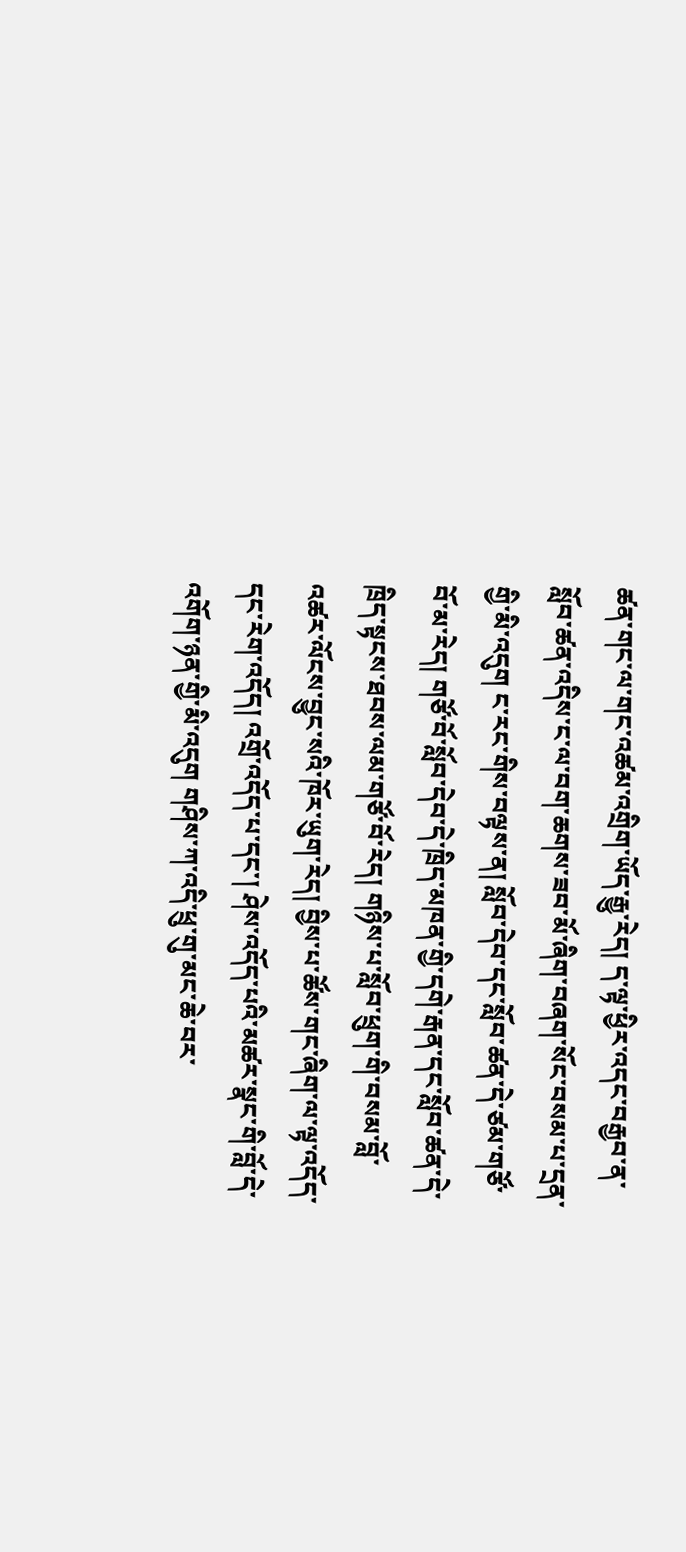ཚན་གང་ལ་གང་འཚམ་འགྲིག་ཡོད་རྒྱུ་རེད། ད་ལྟ་ཕྱིར་འདང་བརྒྱབ་ན་སློབ་ཚན་འདིས་ང་ལ་བག་ཆགས་ཟབ་མོ་ཞིག་བཞག་སོང་བསམ་པ་དྲན་གྱི་མི་འདུག ང་རང་གིས་བལྟས་ན། སློབ་དེབ་དང་སློབ་ཚན་དེ་ཙམ་གཙོ་བོ་མ་རེད། གཙོ་བོ་སློབ་དེབ་དེ་ཁྲིད་མཁན་གྱི་དགེ་རྒན་དང་སློབ་ཚན་དེ་ཁྲིད་སྟངས་ཐབས་ལམ་གཙོ་བོ་རེད། གཉིས་པ་སློབ་ཕྲུག་གི་བསམ་བློ་འཚར་ལོངས་བྱུང་སའི་ཁོར་ཡུག་རེད། བྱིས་པ་ཚོས་གང་ཞིག་ལ་ལྟ་འདོད་དང་རེག་འདོད། འགྲོ་འདོད་པ་དང་། ཤེས་འདོད་པའི་མཚར་སྣང་གི་བློ་དེ་འགོག་ཉན་གྱི་མི་འདུག གཤིས་ཀ་འདི་ཕྲུ་གུ་མང་ཆེ་བར་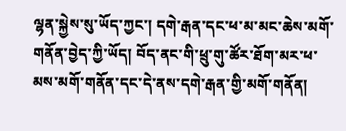ལྷན་སྐྱེས་སུ་ཡོད་ཀྱང་། དགེ་རྒན་དང་ཕ་མ་མང་ཆེས་མགོ་གནོན་བྱེད་ཀྱི་ཡོད། བོད་ནང་གི་ཕྲུ་གུ་ཚོར་ཐོག་མར་ཕ་མས་མགོ་གནོན་དང་དེ་ནས་དགེ་རྒན་གྱི་མགོ་གནོན།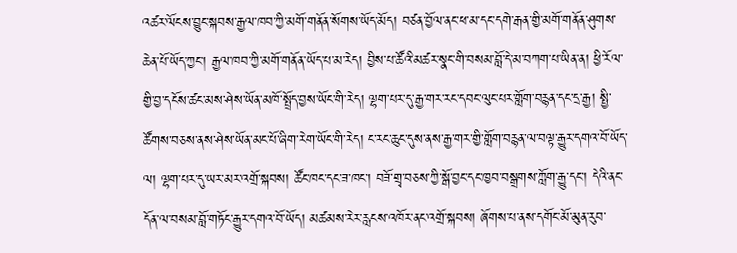འཚར་ལོངས་བྱུང་སྐབས་རྒྱལ་ཁབ་ཀྱི་མགོ་གནོན་སོགས་ཡོད་མོད། བཙན་བྱོལ་ནང་ཕ་མ་དང་དགེ་རྒན་གྱི་མགོ་གནོན་ཤུགས་ཆེན་པོ་ཡོད་ཀྱང་། རྒྱལ་ཁབ་ཀྱི་མགོ་གནོན་ཡོད་པ་མ་རེད། བྱིས་པ་ཚོའི་མཚར་སྣང་གི་བསམ་བློ་དེ་མ་བཀག་པ་ཡིན་ན། ཕྱི་རོལ་གྱི་བྱ་དངོས་ཚང་མས་ཤེས་ཡོན་མཁོ་སྤྲོད་བྱས་ཡོང་གི་རེད། ལྷག་པར་དུ་རྒྱ་གར་རང་དབང་ལུང་པར་གློག་བརྙན་དང་དྲ་རྒྱ། སྤྱི་ཚོགས་བཅས་ནས་ཤེས་ཡོན་མང་པོ་ཞིག་རེག་ཡོང་གི་རེད། ང་རང་ཆུང་དུས་ནས་རྒྱ་གར་གྱི་གློག་བརྙན་ལ་བལྟ་རྒྱུར་དགའ་བོ་ཡོད་ལ། ལྷག་པར་དུ་ཡར་མར་འགྲོ་སྐབས། ཚོང་ཁང་དང་ཟ་ཁང་། བཟོ་གྲྭ་བཅས་ཀྱི་སྒོ་བྱང་དང་ཁྱབ་བསྒྲགས་ཀློག་རྒྱུ་དང་། དེའི་ནང་དོན་ལ་བསམ་བློ་གཏོང་རྒྱུར་དགའ་བོ་ཡོད། མཚམས་རེར་རླངས་འཁོར་ནང་འགྲོ་སྐབས། ཞོགས་པ་ནས་དགོང་མོ་མུན་རུབ་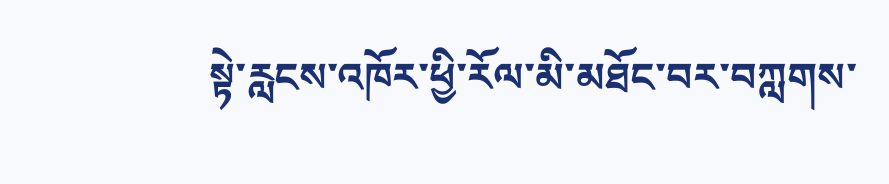སྟེ་རླངས་འཁོར་ཕྱི་རོལ་མི་མཐོང་བར་བཀླགས་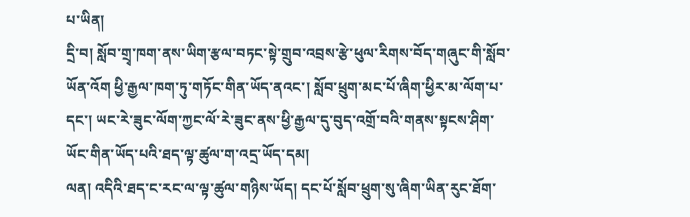པ་ཡིན།
དྲི་བ། སློབ་གྲྭ་ཁག་ནས་ཡིག་རྩལ་བཏང་སྟེ་གྲུབ་འབྲས་རྩེ་ཕུལ་རིགས་བོད་གཞུང་གི་སློབ་ཡོན་འོག ཕྱི་རྒྱལ་ཁག་ཏུ་གཏོང་གིན་ཡོད་ནའང་། སློབ་ཕྲུག་མང་པོ་ཞིག་ཕྱིར་མ་ལོག་པ་དང་། ཡང་རེ་ཟུང་ལོག་ཀྱང་ལོ་རེ་ཟུང་ནས་ཕྱི་རྒྱལ་དུ་བུད་འགྲོ་བའི་གནས་སྟངས་ཤིག་ཡོང་གིན་ཡོད་པའི་ཐད་ལྟ་ཚུལ་ག་འདྲ་ཡོད་དམ།
ལན། འདིའི་ཐད་ང་རང་ལ་ལྟ་ཚུལ་གཉིས་ཡོད། དང་པོ་སློབ་ཕྲུག་སུ་ཞིག་ཡིན་རུང་ཐོག་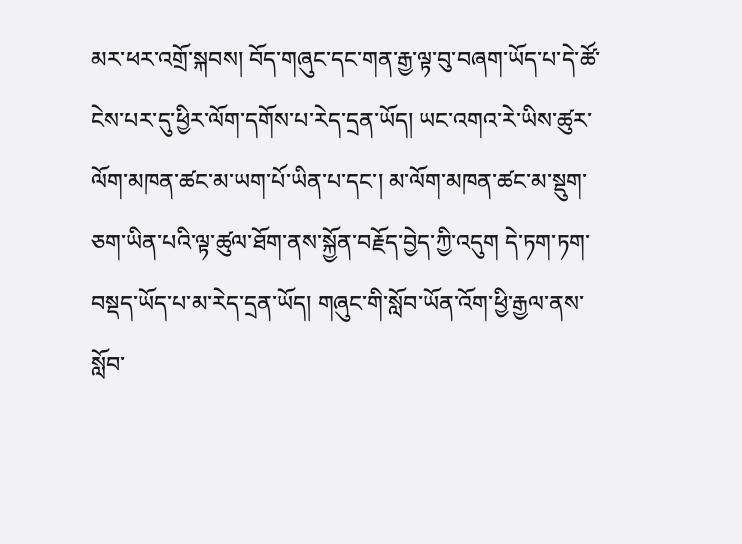མར་ཕར་འགྲོ་སྐབས། བོད་གཞུང་དང་གན་རྒྱ་ལྟ་བུ་བཞག་ཡོད་པ་དེ་ཚོ་ངེས་པར་དུ་ཕྱིར་ལོག་དགོས་པ་རེད་དྲན་ཡོད། ཡང་འགའ་རེ་ཡིས་ཚུར་ལོག་མཁན་ཚང་མ་ཡག་པོ་ཡིན་པ་དང་། མ་ལོག་མཁན་ཚང་མ་སྡུག་ཅག་ཡིན་པའི་ལྟ་ཚུལ་ཐོག་ནས་སྐྱོན་བརྗོད་བྱེད་ཀྱི་འདུག དེ་ཏག་ཏག་བསྡད་ཡོད་པ་མ་རེད་དྲན་ཡོད། གཞུང་གི་སློབ་ཡོན་འོག་ཕྱི་རྒྱལ་ནས་སློབ་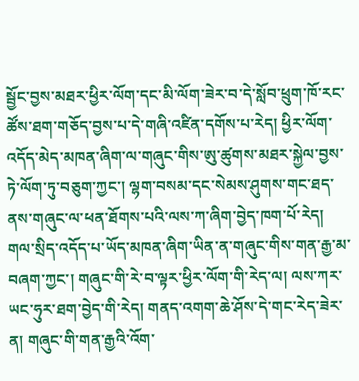སྦྱོང་བྱས་མཐར་ཕྱིར་ལོག་དང་མི་ལོག་ཟེར་བ་དེ་སློབ་ཕྲུག་ཁོ་རང་ཚོས་ཐག་གཅོད་བྱས་པ་དེ་གཞི་འཛིན་དགོས་པ་རེད། ཕྱིར་ལོག་འདོད་མེད་མཁན་ཞིག་ལ་གཞུང་གིས་ཨུ་ཚུགས་མཐར་སྐྱེལ་བྱས་ཏེ་ལོག་ཏུ་བཅུག་ཀྱང་། ལྷག་བསམ་དང་སེམས་ཤུགས་གང་ཐད་ནས་གཞུང་ལ་ཕན་ཐོགས་པའི་ལས་ཀ་ཞིག་བྱེད་ཁག་པོ་རེད། གལ་སྲིད་འདོད་པ་ཡོད་མཁན་ཞིག་ཡིན་ན་གཞུང་གིས་གན་རྒྱ་མ་བཞག་ཀྱང་། གཞུང་གི་རེ་བ་ལྟར་ཕྱིར་ལོག་གི་རེད་ལ། ལས་ཀར་ཡང་ཧུར་ཐག་བྱེད་གི་རེད། གནད་འགག་ཆེ་ཤོས་དེ་གང་རེད་ཟེར་ན། གཞུང་གི་གན་རྒྱའི་འོག་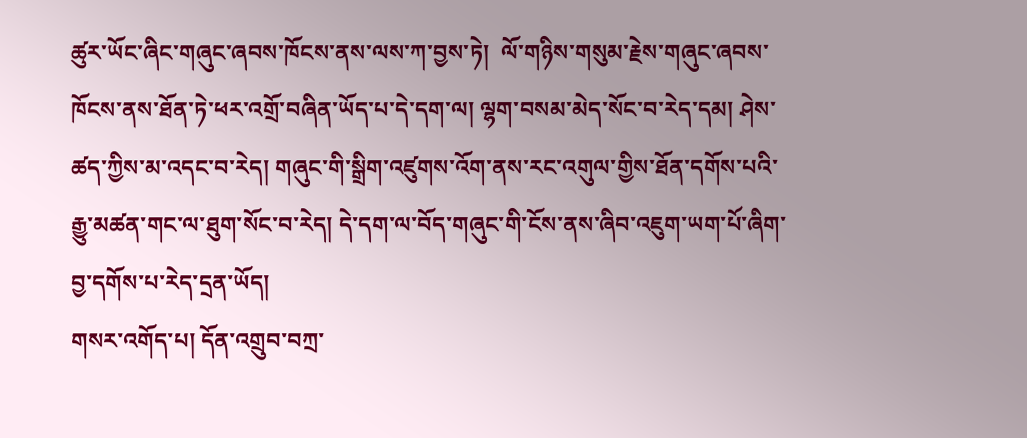ཚུར་ཡོང་ཞིང་གཞུང་ཞབས་ཁོངས་ནས་ལས་ཀ་བྱས་ཏེ།  ལོ་གཉིས་གསུམ་རྗེས་གཞུང་ཞབས་ཁོངས་ནས་ཐོན་ཏེ་ཕར་འགྲོ་བཞིན་ཡོད་པ་དེ་དག་ལ། ལྷག་བསམ་མེད་སོང་བ་རེད་དམ། ཤེས་ཚད་ཀྱིས་མ་འདང་བ་རེད། གཞུང་གི་སྒྲིག་འཛུགས་འོག་ནས་རང་འགུལ་གྱིས་ཐོན་དགོས་པའི་རྒྱུ་མཚན་གང་ལ་ཐུག་སོང་བ་རེད། དེ་དག་ལ་བོད་གཞུང་གི་ངོས་ནས་ཞིབ་འཇུག་ཡག་པོ་ཞིག་བྱ་དགོས་པ་རེད་དྲན་ཡོད།
གསར་འགོད་པ། དོན་འགྲུབ་བཀྲ་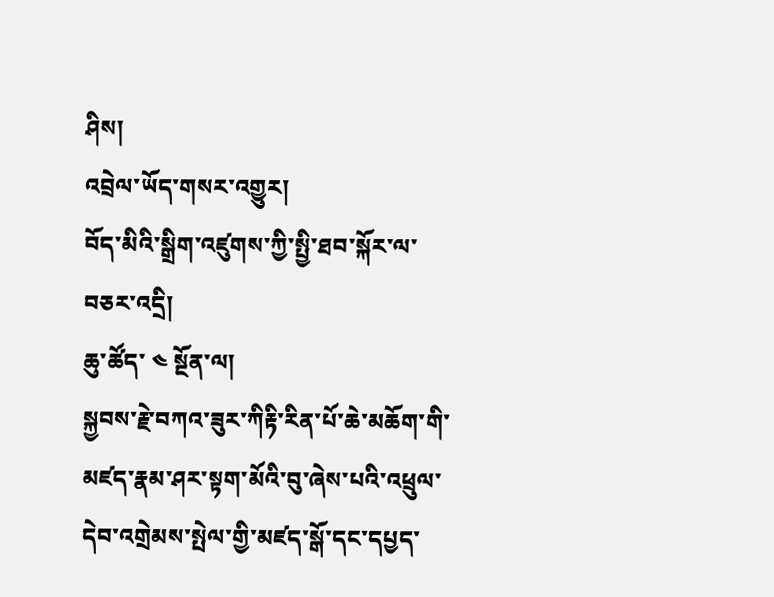ཤིས།
འབྲེལ་ཡོད་གསར་འགྱུར།
བོད་མིའི་སྒྲིག་འཛུགས་ཀྱི་སྤྱི་ཐབ་སྐོར་ལ་བཅར་འདྲི།
ཆུ་ཚོད་ ༤ སྔོན་ལ།
སྐྱབས་རྗེ་བཀའ་ཟུར་ཀིརྟི་རིན་པོ་ཆེ་མཆོག་གི་མཛད་རྣམ་ཤར་སྟག་མོའི་བུ་ཞེས་པའི་འཕྲུལ་དེབ་འགྲེམས་སྤེལ་གྱི་མཛད་སྒོ་དང་དཔྱད་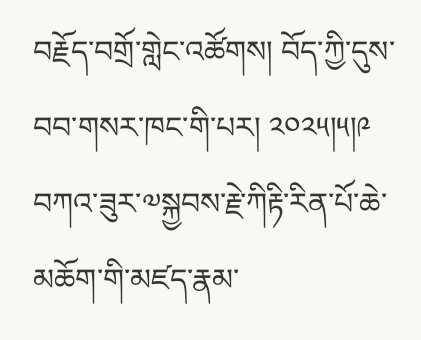བརྗོད་བགྲོ་གླེང་འཚོགས། བོད་ཀྱི་དུས་བབ་གསར་ཁང་གི་པར། ༢༠༢༥།༥།༩
བཀའ་ཟུར་༧སྐྱབས་རྗེ་ཀིརྟི་རིན་པོ་ཆེ་མཆོག་གི་མཛད་རྣམ་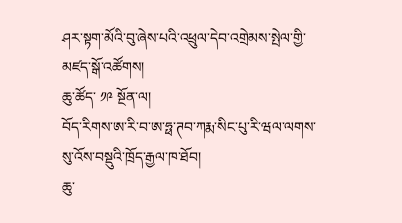ཤར་སྟག་མོའི་བུ་ཞེས་པའི་འཕྲུལ་དེབ་འགྲེམས་སྤེལ་གྱི་མཛད་སྒོ་འཚོགས།
ཆུ་ཚོད་ ༡༩ སྔོན་ལ།
བོད་རིགས་ཨ་རི་བ་ཨ་ཧྥ་ཊབ་ཀརྨ་སིང་པུ་རི་ཝལ་ལགས་སུ་འོས་བསྡུའི་ཁྲོད་རྒྱལ་ཁ་ཐོབ།
ཆུ་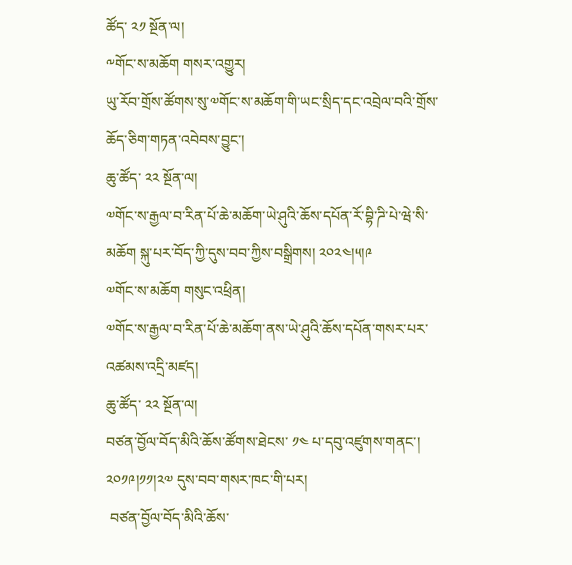ཚོད་ ༢༡ སྔོན་ལ།
༸གོང་ས་མཆོག གསར་འགྱུར།
ཡུ་རོབ་གྲོས་ཚོགས་སུ་༧གོང་ས་མཆོག་གི་ཡང་སྲིད་དང་འབྲེལ་བའི་གྲོས་ཆོད་ཅིག་གཏན་འབེབས་བྱུང་།
ཆུ་ཚོད་ ༢༢ སྔོན་ལ།
༧གོང་ས་རྒྱལ་བ་རིན་པོ་ཆེ་མཆོག་ཡེ་ཤུའི་ཆོས་དཔོན་རོ་བྷི་ཌི་པེ་ཝེ་སི་མཆོག སྐུ་པར་བོད་ཀྱི་དུས་བབ་ཀྱིས་བསྒྲིགས། ༢༠༢༤།༥།༩
༧གོང་ས་མཆོག གསུང་འཕྲིན།
༧གོང་ས་རྒྱལ་བ་རིན་པོ་ཆེ་མཆོག་ནས་ཡེ་ཤུའི་ཆོས་དཔོན་གསར་པར་འཚམས་འདྲི་མཛད།
ཆུ་ཚོད་ ༢༢ སྔོན་ལ།
བཙན་བྱོལ་བོད་མིའི་ཆོས་ཚོགས་ཐེངས་ ༡༤ པ་དབུ་འཛུགས་གནང་། ༢༠༡༩།༡༡།༢༧ དུས་བབ་གསར་ཁང་གི་པར།
 བཙན་བྱོལ་བོད་མིའི་ཆོས་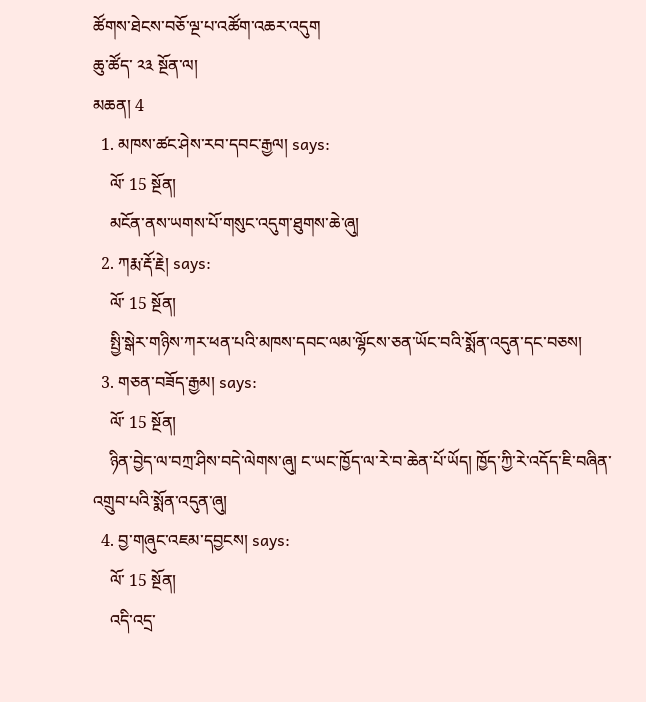ཚོགས་ཐེངས་བཅོ་ལྔ་པ་འཚོག་འཆར་འདུག
ཆུ་ཚོད་ ༢༣ སྔོན་ལ།
མཆན། 4
  1. མཁས་ཚང་ཤེས་རབ་དབང་རྒྱལ། says:
    ལོ་ 15 སྔོན།
    མངོན་ནས་ཡགས་པོ་གསུང་འདུག་ཐུགས་ཆེ་ཞུ།
  2. ཀརྨ་རྡོ་རྗེ། says:
    ལོ་ 15 སྔོན།
    སྤྱི་སྒེར་གཉིས་ཀར་ཕན་པའི་མཁས་དབང་ལམ་ལྷོངས་ཅན་ཡོང་བའི་སྨོན་འདུན་དང་བཅས།
  3. གཅན་བཟོད་རྒྱམ། says:
    ལོ་ 15 སྔོན།
    ཉིན་བྱེད་ལ་བཀྲ་ཤིས་བདེ་ལེགས་ཞུ། ང་ཡང་ཁྱོད་ལ་རེ་བ་ཆེན་པོ་ཡོད། ཁྱོད་ཀྱི་རེ་འདོད་ཇི་བཞིན་འགྲུབ་པའི་སྨོན་འདུན་ཞུ།
  4. བྱ་གཞུང་འཇམ་དབྱངས། says:
    ལོ་ 15 སྔོན།
    འདི་འདྲ་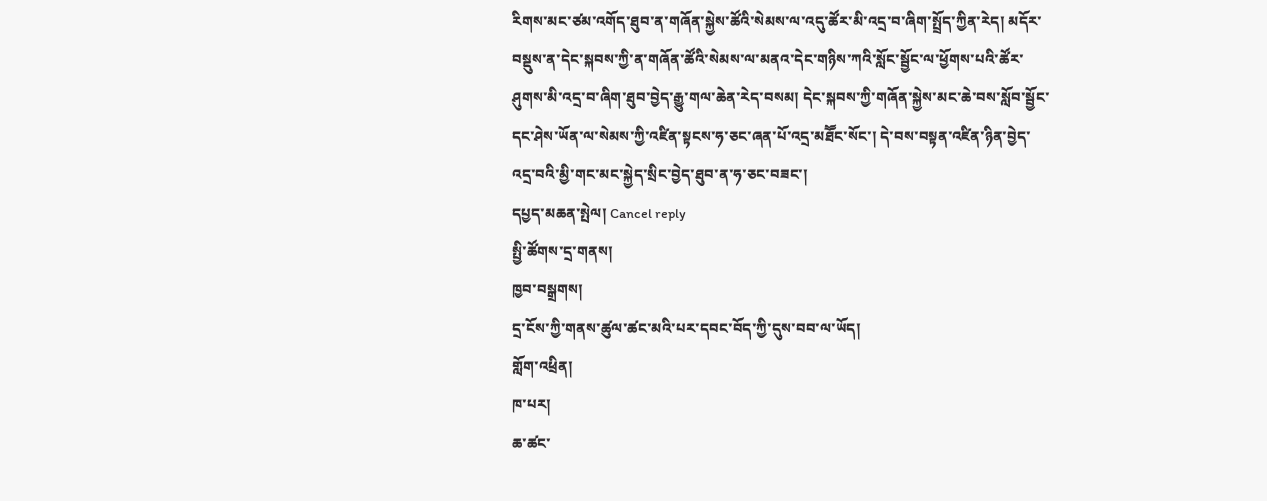རིགས་མང་ཙམ་འགོད་ཐུབ་ན་གཞོན་སྐྱེས་ཚོའི་སེམས་ལ་འདུ་ཚོར་མི་འདྲ་བ་ཞིག་སྤྲོད་ཀྱིན་རེད། མདོར་བསྡུས་ན་དེང་སྐབས་ཀྱི་ན་གཞོན་ཚོའི་སེམས་ལ་མནའ་དེང་གཉིས་ཀའི་སློང་སྦྱོང་ལ་ཕྱོགས་པའི་ཚོར་ཤུགས་མི་འདྲ་བ་ཞིག་ཐུབ་བྱེད་རྒྱུ་གལ་ཆེན་རེད་བསམ། དེང་སྐབས་ཀྱི་གཞོན་སྐྱེས་མང་ཆེ་བས་སློབ་སྦྱོང་དང་ཤེས་ཡོན་ལ་སེམས་ཀྱི་འཛིན་སྟངས་ཧ་ཅང་ཞན་པོ་འདྲ་མཐཽང་སོང་། དེ་བས་བསྟན་འཛིན་ཉིན་བྱེད་འདྲ་བའི་མྱི་གང་མང་སྐྱེད་སྲིང་བྱེད་ཐུབ་ན་ཧ་ཅང་བཟང་།
དཔྱད་མཆན་སྤེལ། Cancel reply
སྤྱི་ཚོགས་དྲ་གནས།
ཁྱབ་བསྒྲགས།
དྲ་ངོས་ཀྱི་གནས་ཚུལ་ཚང་མའི་པར་དབང་བོད་ཀྱི་དུས་བབ་ལ་ཡོད།
གློག་འཕྲིན།
ཁ་པར།
ཆ་ཚང་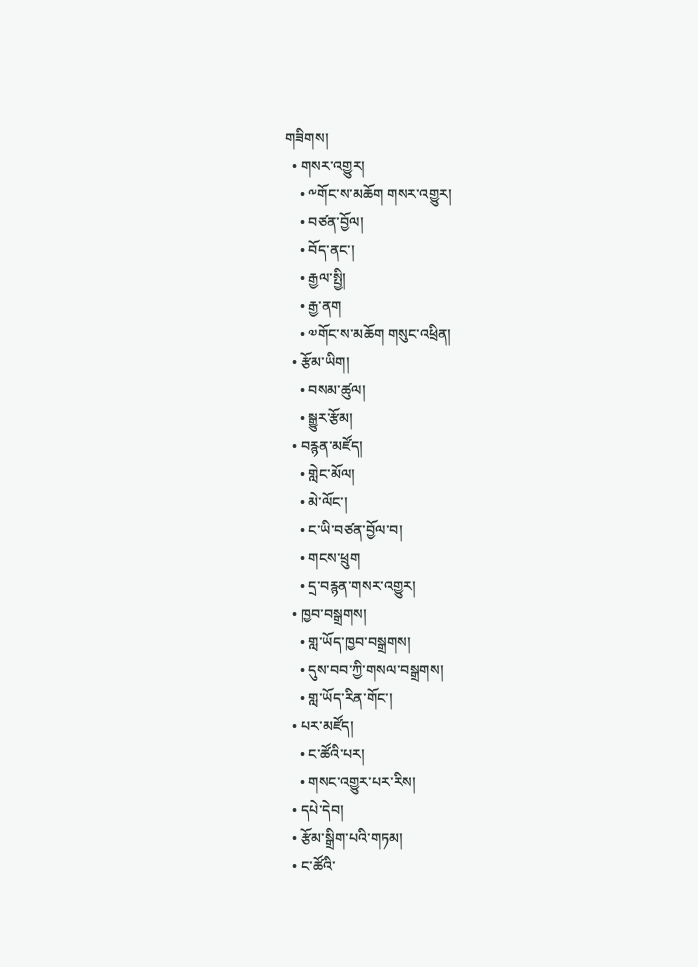གཟིགས།
  • གསར་འགྱུར།
    • ༸གོང་ས་མཆོག གསར་འགྱུར།
    • བཙན་བྱོལ།
    • བོད་ནང་།
    • རྒྱལ་སྤྱི།
    • རྒྱ་ནག
    • ༧གོང་ས་མཆོག གསུང་འཕྲིན།
  • རྩོམ་ཡིག།
    • བསམ་ཚུལ།
    • སྒྱུར་རྩོམ།
  • བརྙན་མཛོད།
    • གླེང་མོལ།
    • མེ་ལོང་།
    • ང་ཡི་བཙན་བྱོལ་བ།
    • གངས་ཕྲུག
    • དྲ་བརྙན་གསར་འགྱུར།
  • ཁྱབ་བསྒྲགས།
    • གླ་ཡོད་ཁྱབ་བསྒྲགས།
    • དུས་བབ་ཀྱི་གསལ་བསྒྲགས།
    • གླ་ཡོད་རིན་གོང་།
  • པར་མཛོད།
    • ང་ཚོའི་པར།
    • གསང་འགྱུར་པར་རིས།
  • དཔེ་དེབ།
  • རྩོམ་སྒྲིག་པའི་གཏམ།
  • ང་ཚོའི་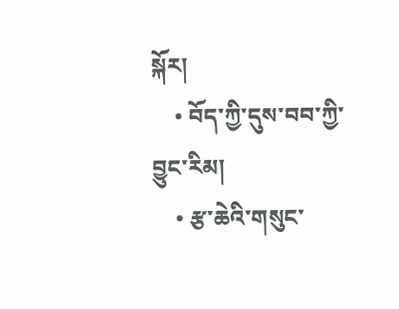སྐོར།
    • བོད་ཀྱི་དུས་བབ་ཀྱི་བྱུང་རིམ།
    • རྩ་ཆེའི་གསུང་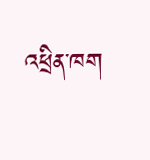འཕྲིན་ཁག